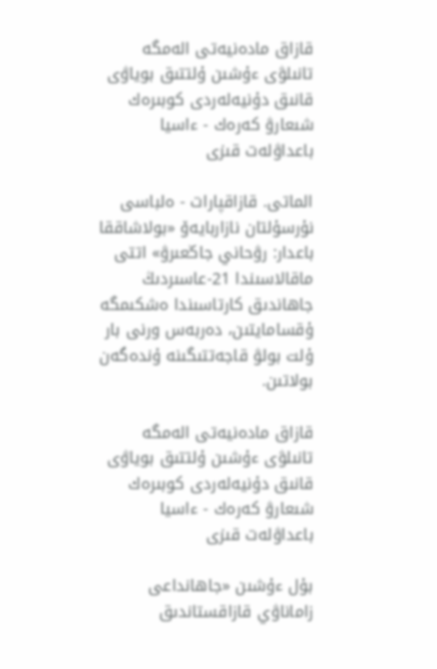قازاق مادەنيەتى الەمگە تانىلۋى ءۇشىن ۇلتتىق بوياۋى قانىق دۇنيەلەردى كوبىرەك شىعارۋ كەرەك - ءاسيا باعداۋلەت قىزى

الماتى. قازاقپارات - ەلباسى نۇرسۇلتان نازاربايەۆ «بولاشاققا باعدار: رۋحاني جاڭعىرۋ» اتتى ماقالاسىندا 21-عاسىردىڭ جاھاندىق كارتاسىندا ەشكىمگە ۇقسامايتىن، دەربەس ورنى بار ۇلت بولۋ قاجەتتىگىنە ۇندەگەن بولاتىن.

قازاق مادەنيەتى الەمگە تانىلۋى ءۇشىن ۇلتتىق بوياۋى قانىق دۇنيەلەردى كوبىرەك شىعارۋ كەرەك - ءاسيا باعداۋلەت قىزى

بۇل ءۇشىن «جاھانداعى زاماناۋي قازاقستاندىق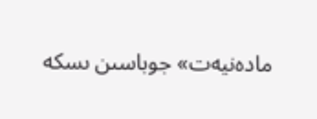مادەنيەت» جوباسىن ىسكە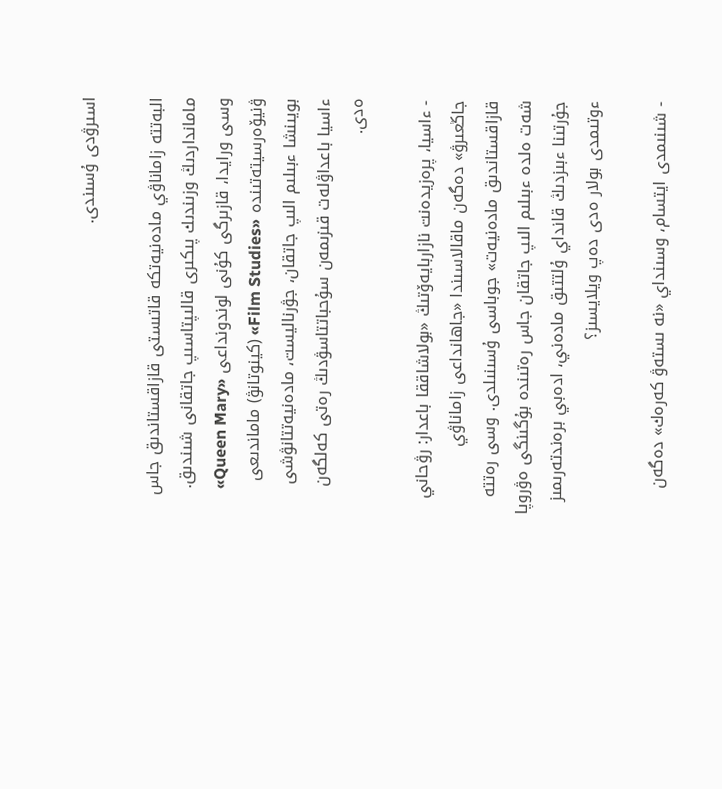اسىرۋدى ۇسىندى.

البەتتە زاماناۋي مادەنيەتكە قاتىستى قازاقستاندىق جاس مامانداردىڭ وزىندىك پىكىرى قالىپتاسىپ جاتقانى شىندىق. وسى ورايدا، قازىرگى كۇنى لوندونداعى «Queen Mary» ۋنيۆەرسيتەتىندە «Film Studies» (كينوتانۋ) ماماندىعى بويىنشا ءبىلىم الىپ جاتقان، جۋرناليست، مادەنيەتتانۋشى ءاسيا باعداۋلەت قىزىمەن سۇحباتتاسۋدىڭ رەتى كەلگەن ەدى.

- ءاسيا، پرەزيدەنت نازاربايەۆتىڭ «بولاشاققا باعدار: رۋحاني جاڭعىرۋ» دەگەن ماقالاسىندا «جاھانداعى زاماناۋي قازاقستاندىق مادەنيەت» جوباسى ۇسىنىلدى. وسى رەتتە شەت ەلدە ءبىلىم الىپ جاتقان جاس رەتىندە بۇگىنگى ەۋروپا جۇرتىنا ءبىزدىڭ قانداي ۇلتتىق مادەني، ادەبي برەندتەرىمىز ءوتىمدى بولار ەدى دەپ ويلايسىز؟

- شىنىمدى ايتسام، وسىنداي «نە ىستەۋ كەرەك» دەگەن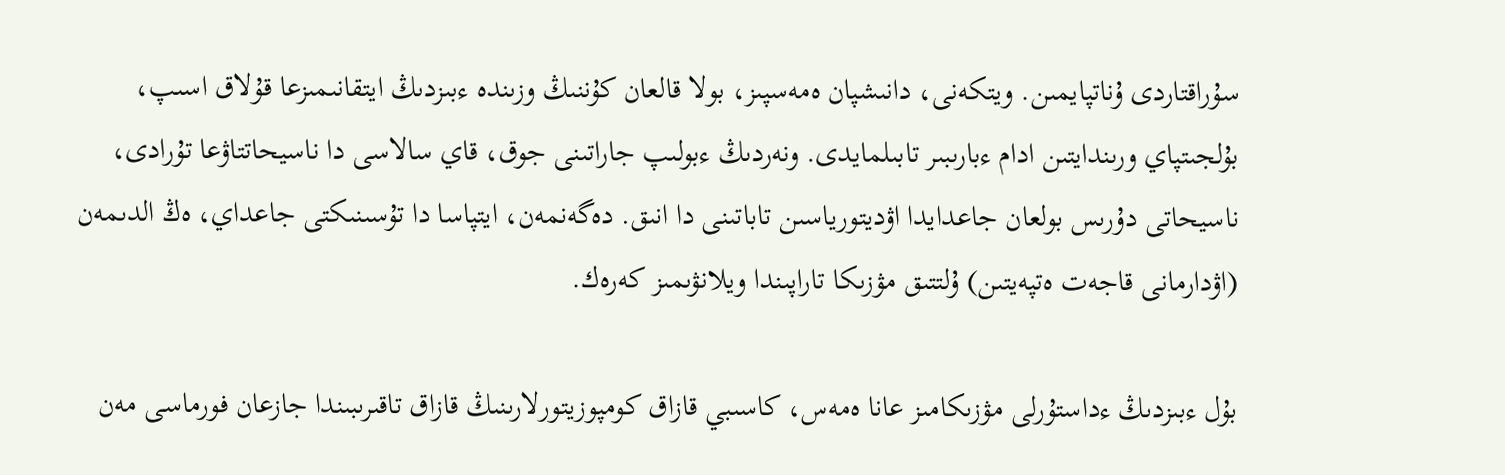سۇراقتاردى ۇناتپايمىن. ويتكەنى، دانىشپان ەمەسپىز، بولا قالعان كۇننىڭ وزىندە ءبىزدىڭ ايتقانىمىزعا قۇلاق اسىپ، بۇلجىتپاي ورىندايتىن ادام ءبارىبىر تابىلمايدى. ونەردىڭ ءبولىپ جاراتىنى جوق، قاي سالاسى دا ناسيحاتتاۋعا تۇرادى، ناسيحاتى دۇرىس بولعان جاعدايدا اۋديتورياسىن تاباتىنى دا انىق. دەگەنمەن، ايتپاسا دا تۇسىنىكتى جاعداي، ەڭ الدىمەن (اۋدارمانى قاجەت ەتپەيتىن) ۇلتتىق مۋزىكا تاراپىندا ويلانۋىمىز كەرەك.

بۇل ءبىزدىڭ ءداستۇرلى مۋزىكامىز عانا ەمەس، كاسىبي قازاق كومپوزيتورلارىنىڭ قازاق تاقىرىبىندا جازعان فورماسى مەن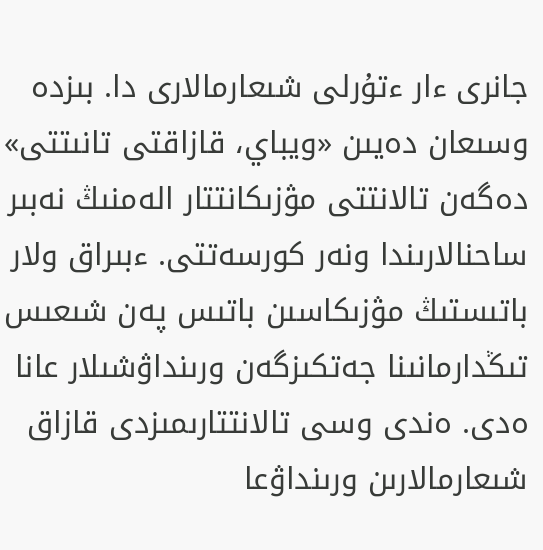جانرى ءار ءتۇرلى شىعارمالارى دا. بىزدە وسىعان دەيىن «ويباي، قازاقتى تانىتتى» دەگەن تالانتتى مۋزىكانتتار الەمنىڭ نەبىر ساحنالارىندا ونەر كورسەتتى. ءبىراق ولار باتىستىڭ مۋزىكاسىن باتىس پەن شىعىس تىڭدارمانىنا جەتكىزگەن ورىنداۋشىلار عانا ەدى. ەندى وسى تالانتتارىمىزدى قازاق شىعارمالارىن ورىنداۋعا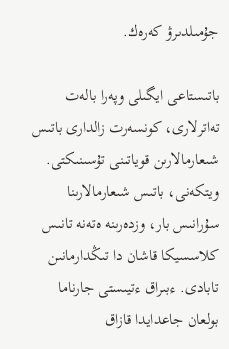جۇمىلدىرۋ كەرەك.

باتىستاعى ايگىلى وپەرا بالەت تەاترلارى، كونسەرت زالدارى باتىس شىعارمالارىن قوياتىنى تۇسىنىكتى. ويتكەنى، باتىس شىعارمالارىنا سۇرانىس بار، وزدەرىنە ەتەنە تانىس كلاسسيكا قاشان دا تىڭدارمانىن تابادى. ءبىراق ءتيىستى جارناما بولعان جاعدايدا قازاق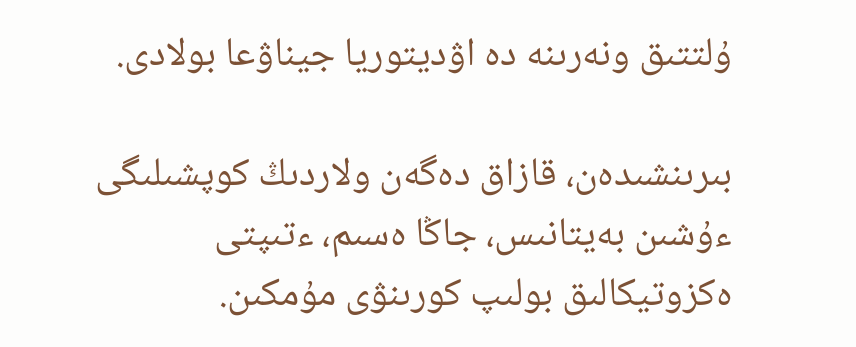ۇلتتىق ونەرىنە دە اۋديتوريا جيناۋعا بولادى.

بىرىنشىدەن، قازاق دەگەن ولاردىڭ كوپشىلىگى ءۇشىن بەيتانىس، جاڭا ەسىم، ءتىپتى ەكزوتيكالىق بولىپ كورىنۋى مۇمكىن.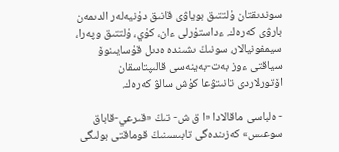سوندىقتان ۇلتتىق بوياۋى قانىق دۇنيەلەر الدىمەن بارۋى كەرەك. ءداستۇرلى ءان، كۇي، ۇلتتىق وپەرا، سيمفونيالار، سونىڭ ىشىندە ەدىل قۇسايىنوۆ سياقتى ءوز بەت-بەينەسى قالىپتاسقان اۆتورلاردى تانىتۋعا كۇش سالۋ كەرەك.

- ەلباسى ماقالادا «ا ق ش- تىڭ «قىرعي-قاباق سوعىس» كەزىندەگى تابىسىنىڭ قوماقتى بولىگى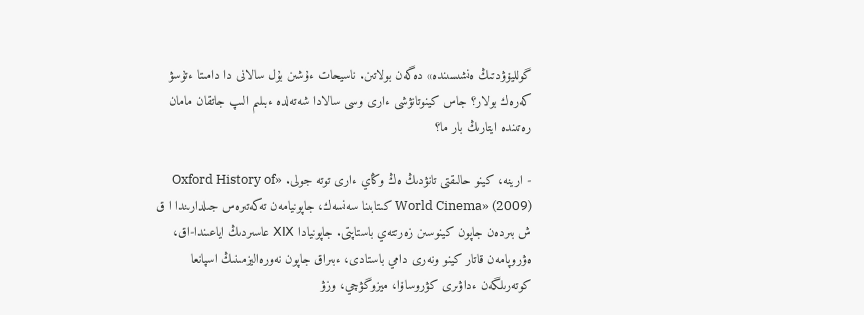گولليۆۋدتىڭ ەنشىسىندە» دەگەن بولاتىن. ناسيحات ءۇشىن بۇل سالانى دا دامىتا ءتۇسۋ كەرەك بولار؟ جاس كينوتانۋشى ءارى وسى سالادا شەتەلدە ءبىلىم الىپ جاتقان مامان رەتىندە ايتارىڭ بار ما؟

- ارينە، كينو حالىقتى تانۋدىڭ ەڭ وڭاي ءارى توتە جولى. «Oxford History of World Cinema» (2009) كىتابىنا سەنسەك، جاپونيامەن تەكەتىرەس جىلدارىندا ا ق ش بىردەن جاپون كينوسىن زەرتتەي باستاپتى. جاپونيادا ⅩⅨ عاسىردىڭ اياعىندا-اق، ەۋروپامەن قاتار كينو ونەرى دامي باستادى، ءبىراق جاپون نەورەاليزمىنىڭ اسپانعا كوتەرىلگەن ءداۋىرى كۋروساۆا، ميزوگۋچي، وزۋ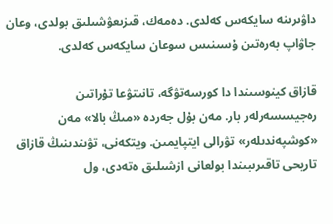داۋىرىنە سايكەس كەلدى. دەمەك، قىزىعۋشىلىق بولدى، وعان جاۋاپ بەرەتىن ۇسىنىس سوعان سايكەس كەلدى.

قازاق كينوسىندا دا كورسەتۋگە، تانىتۋعا تۇراتىن رەجيسسەرلەر بار. مەن بۇل جەردە «مىڭ بالا» مەن «كوشپەندىلەر» تۋرالى ايتپايمىن. ويتكەنى، تۋىندىنىڭ قازاق تاريحى تاقىرىبىندا بولعانى ازشىلىق ەتەدى، ول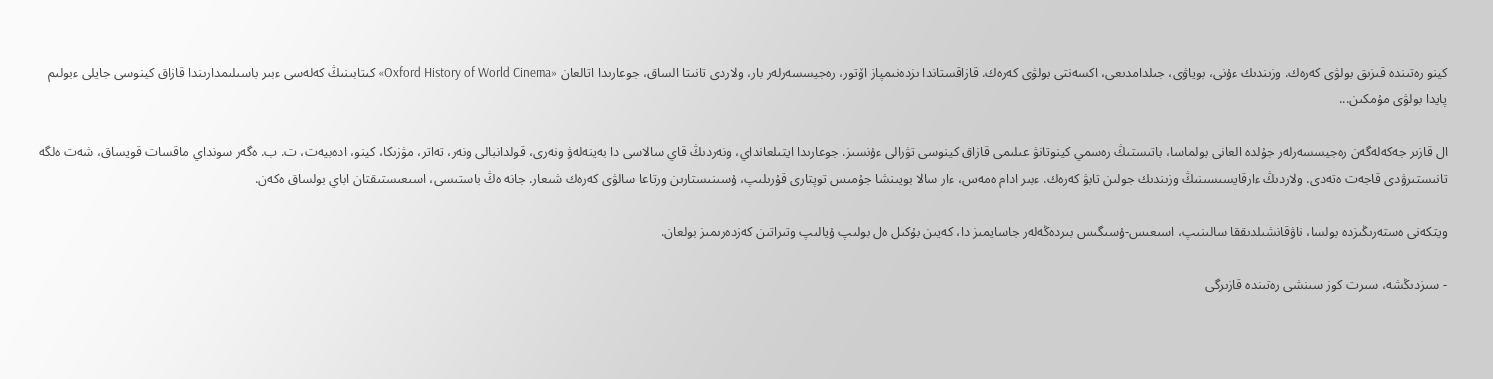كينو رەتىندە قىزىق بولۋى كەرەك. وزىندىك ءۇنى، بوياۋى، جىلدامدىعى، اكسەنتى بولۋى كەرەك. قازاقستاندا ىزدەنىمپاز اۆتور، رەجيسسەرلەر بار، ولاردى تانىتا الساق، جوعارىدا اتالعان «Oxford History of World Cinema» كىتابىنىڭ كەلەسى ءبىر باسىلىمدارىندا قازاق كينوسى جايلى ءبولىم پايدا بولۋى مۇمكىن...

ال قازىر جەكەلەگەن رەجيسسەرلەر جۇلدە العانى بولماسا، باتىستىڭ رەسمي كينوتانۋ عىلىمى قازاق كينوسى تۋرالى ءۇنسىز. جوعارىدا ايتىلعانداي، ونەردىڭ قاي سالاسى دا بەينەلەۋ ونەرى، قولدانبالى ونەر، تەاتر، مۋزىكا، كينو، ادەبيەت، ت. ب. ەگەر سونداي ماقسات قويساق، شەت ەلگە تانىستىرۋدى قاجەت ەتەدى. ولاردىڭ ءارقايسىسىنىڭ وزىندىك جولىن تابۋ كەرەك. ءبىر ادام ەمەس، ءار سالا بويىنشا جۇمىس توپتارى قۇرىلىپ، ۇسىنىستارىن ورتاعا سالۋى كەرەك شىعار. جانە ەڭ باستىسى، اسىعىستىقتان اباي بولساق ەكەن.

ويتكەنى ەستەرىڭىزدە بولسا، ناۋقانشىلدىققا سالىنىپ، اسىعىس-ۇسىگىس بىردەڭەلەر جاسايمىز دا، كەيىن بۇكىل ەل بولىپ ۇيالىپ وتىراتىن كەزدەرىمىز بولعان.

- سىزدىڭشە، سىرت كوز سىنشى رەتىندە قازىرگى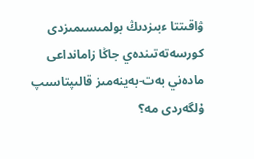ۋاقىتتا ءبىزدىڭ بولمىسىمىزدى كورسەتەتىندەي جاڭا زامانداعى مادەني بەت-بەينەمىز قالىپتاسىپ ۇلگەردى مە؟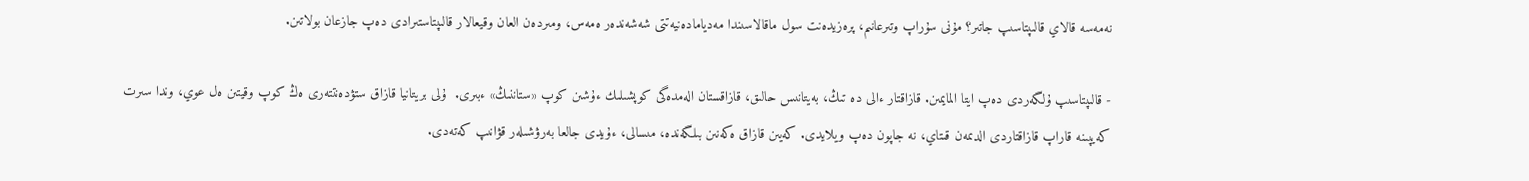نەمەسە قالاي قالىپتاسىپ جاتىر؟ مۇنى سۇراپ وتىرعانىم، پرەزيدەنت سول ماقالاسىندا مەديامادەنيەتتى شەشەندەر ەمەس، ومىردەن العان وقيعالار قالىپتاستىرادى دەپ جازعان بولاتىن.

- قالىپتاسىپ ۇلگەردى دەپ ايتا المايمىن. قازاقتار ءالى دە تىڭ، بەيتانىس حالىق، قازاقستان الەمدەگى كوپشىلىك ءۇشىن كوپ «ستاننىڭ» ءبىرى.  ۇلى بريتانيا قازاق ستۋدەنتتەرى ەڭ كوپ وقيتىن ەل عوي، وندا سىرت كەيپىنە قاراپ قازاقتاردى الدىمەن قىتاي، نە جاپون دەپ ويلايدى. كەيىن قازاق ەكەنىن بىلگەندە، مىسالى، ءۇيدى جالعا بەرۋشىلەر قۋانىپ كەتەدى.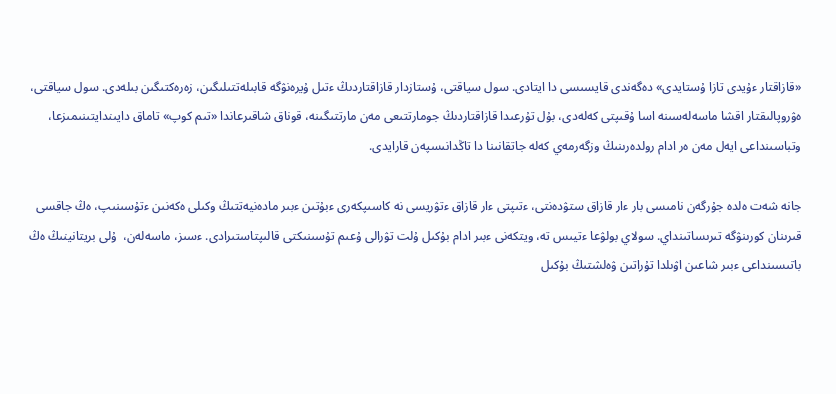«قازاقتار ءۇيدى تازا ۇستايدى» دەگەندى قايسىسى دا ايتادى. سول سياقتى، ۇستازدار قازاقتاردىڭ ءتىل ۇيرەنۋگە قابىلەتتىلىگىن، زەرەكتىگىن بىلەدى. سول سياقتى، ەۋروپالىقتار اقشا ماسەلەسىنە اسا ۇقىپتى كەلەدى، بۇل تۇرعىدا قازاقتاردىڭ جومارتتىعى مەن مارتتىگىنە، قوناق شاقىرعاندا «تىم كوپ» تاماق دايىندايتىنىمىزعا، وتباسىنداعى ايەل مەن ەر ادام رولدەرىنىڭ وزگەرمەي كەلە جاتقانىنا دا تاڭدانىسپەن قارايدى.

جانە شەت ەلدە جۇرگەن نامىسى بار ءار قازاق ستۋدەنتى، ءتىپتى ءار قازاق ءتۋريسى نە كاسىپكەرى ءبۇتىن ءبىر مادەنيەتتىڭ وكىلى ەكەنىن ءتۇسىنىپ، ەڭ جاقسى قىرىنان كورىنۋگە تىرىساتىنداي. سولاي بولۋعا ءتيىس تە، ويتكەنى ءبىر ادام بۇكىل ۇلت تۋرالى ۇعىم تۇسىنىكتى قالىپتاستىرادى. ءسىز، ماسەلەن،  ۇلى بريتانينىڭ ەڭ باتىسىنداعى ءبىر شاعىن اۋىلدا تۇراتىن ۋەلشتىڭ بۇكىل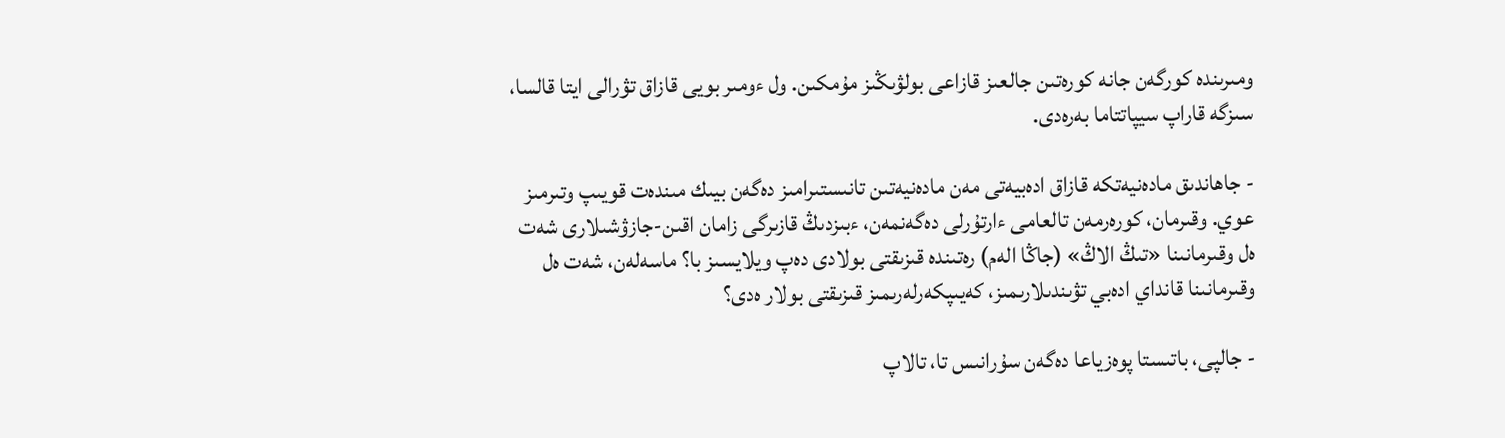ومىرىندە كورگەن جانە كورەتىن جالعىز قازاعى بولۋىڭىز مۇمكىن. ول ءومىر بويى قازاق تۋرالى ايتا قالسا، سىزگە قاراپ سيپاتتاما بەرەدى.

- جاھاندىق مادەنيەتكە قازاق ادەبيەتى مەن مادەنيەتىن تانىستىرامىز دەگەن بيىك مىندەت قويىپ وتىرمىز عوي. وقىرمان، كورەرمەن تالعامى ءارتۇرلى دەگەنمەن، ءبىزدىڭ قازىرگى زامان اقىن-جازۋشىلارى شەت ەل وقىرمانىنا «تىڭ الاڭ» (جاڭا الەم) رەتىندە قىزىقتى بولادى دەپ ويلايسىز با؟ ماسەلەن، شەت ەل وقىرمانىنا قانداي ادەبي تۋىندىلارىمىز، كەيىپكەرلەرىمىز قىزىقتى بولار ەدى؟

- جالپى، باتىستا پوەزياعا دەگەن سۇرانىس تا، تالاپ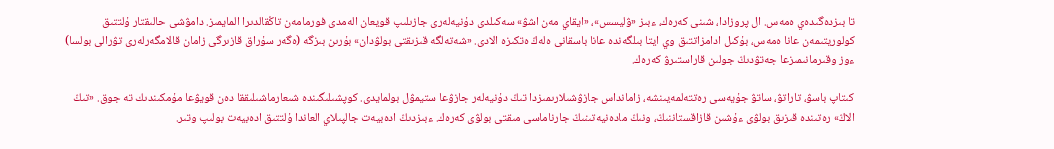تا بىزدەگىدەي ەمەس. ال پروزادا، شىنى كەرەك، ءبىز «ۋليسس»، «ايقاي مەن اشۋ» سەكىلدى دۇنيەلەرى جازىلىپ قويعان الەمدى فورمامەن تاڭقالدىرا المايمىز. دامۋشى حالىقتار ۇلتتىق كولوريتىمەن عانا ەمەس، بۇكىل ادامزاتتىق وي ايتا بىلگەندە عانا باسقانى ەلەڭ ەتكىزە الادى. «شەتەلگە قىزىقتى بولۋدان» بۇرىن بىزگە (ەگەر سۇراق قازىرگى زامان قالامگەرلەرى تۋرالى بولسا) ءوز وقىرمانىمىزعا جەتۋدىڭ جولىن قاراستىرۋ كەرەك.

كىتاپ باسۋ، تاراتۋ، ساتۋ جۇيەسى رەتتەلمەيىنشە، زامانداس جازۋشىلارىمىزدا تىڭ دۇنيەلەر جازۋعا ستيمۋل بولمايدى. كوپشىلىگىندە شىعارماشىلىققا دەن قويۋعا مۇمكىندىك تە جوق. «تىڭ الاڭ» رەتىندە قىزىق بولۋى ءۇشىن قازاقستاننىڭ، ونىڭ مادەنيەتىنىڭ جارناماسى مىقتى بولۋى كەرەك. ءبىزدىڭ ادەبيەت جالپىلاي العاندا ۇلتتىق ادەبيەت بولىپ وتىر.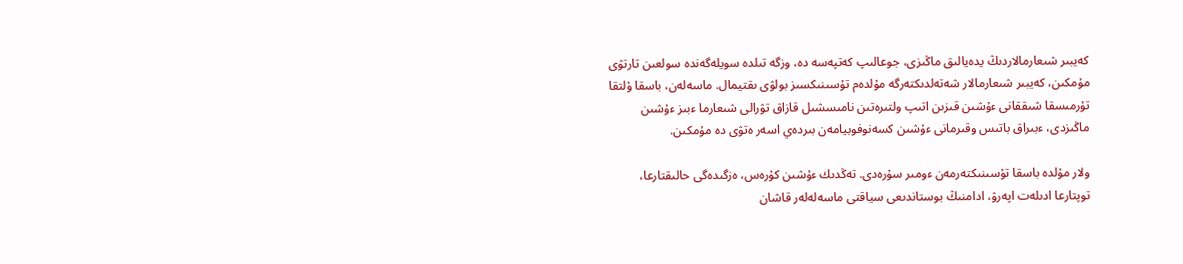كەيبىر شىعارمالاردىڭ يدەيالىق ماڭىزى، جوعالىپ كەتپەسە دە، وزگە تىلدە سويلەگەندە سولعىن تارتۋى مۇمكىن، كەيبىر شىعارمالار شەتەلدىكتەرگە مۇلدەم تۇسىنىكسىز بولۋى ىقتيمال. ماسەلەن، باسقا ۇلتقا تۇرمىسقا شىققانى ءۇشىن قىزىن اتىپ ولتىرەتىن نامىسشىل قازاق تۋرالى شىعارما ءبىز ءۇشىن ماڭىزدى، ءبىراق باتىس وقىرمانى ءۇشىن كسەنوفوبيامەن بىردەي اسەر ەتۋى دە مۇمكىن.

ولار مۇلدە باسقا تۇسىنىكتەرمەن ءومىر سۇرەدى. تەڭدىك ءۇشىن كۇرەس، ەزگىدەگى حالىقتارعا، توپتارعا ادىلەت اپەرۋ، ادامنىڭ بوستاندىعى سياقتى ماسەلەلەر قاشان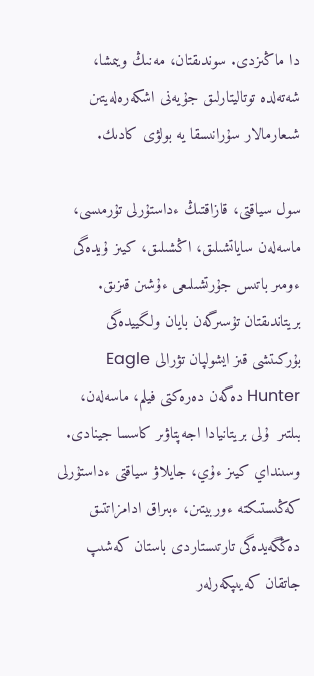دا ماڭىزدى. سوندىقتان، مەنىڭ ويىمشا، شەتەلدە توتاليتارلىق جۇيەنى اشكەرەلەيتىن شىعارمالار سۇرانىسقا يە بولۋى كادىك.

سول سياقتى، قازاقتىڭ ءداستۇرلى تۇرمىسى، ماسەلەن ساياتشىلىق، اڭشىلىق، كيىز ۇيدەگى ءومىر باتىس جۇرتشىلىعى ءۇشىن قىزىق. بريتاندىقتان تۇسىرگەن بايان ولگييدەگى بۇركىتشى قىز ايشولپان تۋرالى Eagle Hunter دەگەن دەرەكتى فيلم، ماسەلەن، بىلتىر  ۇلى بريتانيادا اجەپتاۋىر كاسسا جينادى. وسىنداي كيىز ءۇي، جايلاۋ سياقتى ءداستۇرلى كەڭىستىكتە ءوربيتىن، ءبىراق ادامزاتتىق دەڭگەيدەگى تارتىستاردى باستان كەشىپ جاتقان كەيىپكەرلەر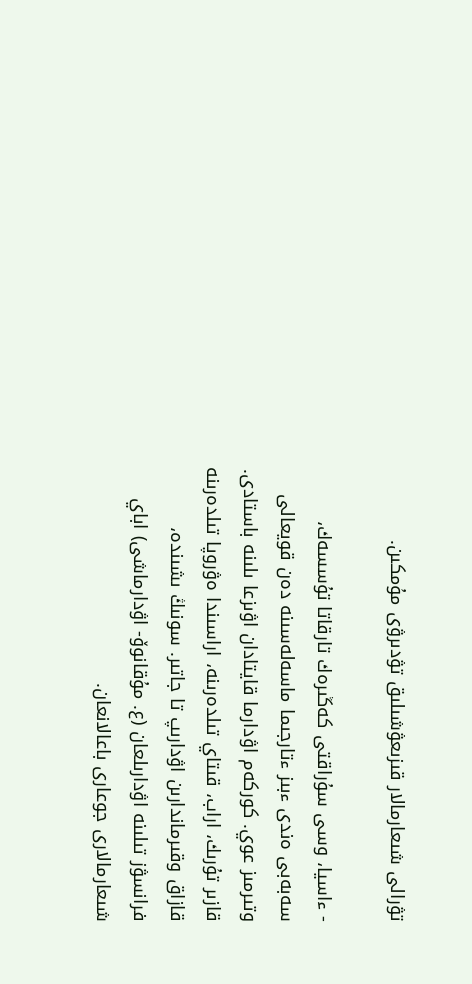تۋرالى شىعارمالار قىزىعۋشىلىق تۋدىرۋى مۇمكىن.

- ءاسيا، وسى سۇراقتى كەڭىرەك تارقاتا تۇسسەك، سەبەبى ەندى ءبىز ءتارجىما ماسەلەسىنە دەن قويعالى وتىرمىز عوي. كوركەم اۋدارما قايتادان اۋىزعا ىلىنە باستادى. قازىر تۇرىك، اراب، قىتاي تىلدەرىنە، اراسىندا ەۋروپا تىلدەرىنە قازاق وقىرماندارىن اۋدارىپ تا جاتىر. سونىڭ ىشىندە، فرانسۋز تىلىنە اۋدارىلعان (ع. مۇقانوۆ- اۋدارماشى) اباي شىعارمالارى جوعارى باعالانعان.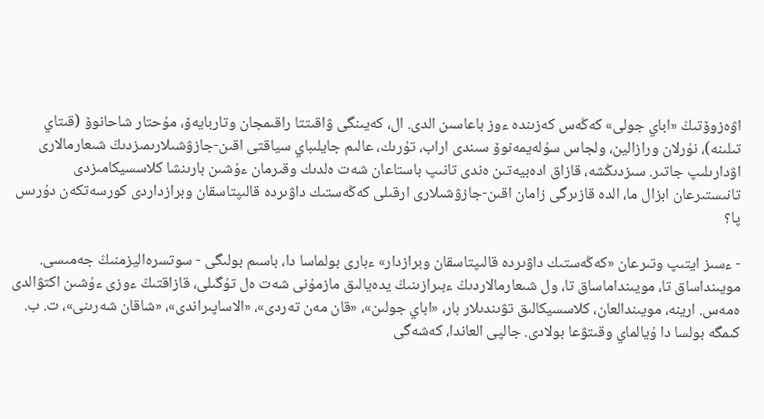اۋەزوۆتىڭ «اباي جولى» كەڭەس كەزىندە ءوز باعاسىن الدى. ال، كەيىنگى ۋاقىتتا راقىمجان وتاربايەۆ، مۇحتار شاحانوۆ (قىتاي تىلىنە)، نۇرلان ورازالين، ولجاس سۇلەيمەنوۆ سىندى اراب، تۇرىك، عالىم جايلىباي سياقتى اقىن-جازۋشىلارىمىزدىڭ شىعارمالارى اۋدارىلىپ جاتىر. سىزدىڭشە، قازاق ادەبيەتىن ەندى تانىپ باستاعان شەت ەلدىك وقىرمان ءۇشىن بارىنشا كلاسسيكامىزدى تانىستىرعان ابزال ما، الدە قازىرگى زامان اقىن-جازۋشىلارى ارقىلى كەڭەستىك داۋىردە قالىپتاسقان وبرازداردى كورسەتكەن دۇرىس پا؟

- ءسىز ايتىپ وتىرعان «كەڭەستىك داۋىردە قالىپتاسقان وبرازدار» ءبارى بولماسا دا، باسىم بولىگى - سوتسرەاليزمنىڭ جەمىسى. مويىنداساق تا، مويىنداماساق تا، ول شىعارمالاردىڭ ءبىرازىنىڭ يدەيالىق مازمۇنى شەت ەل تۇگىلى، قازاقتىڭ ءوزى ءۇشىن اكتۋالدى ەمەس. ارينە، مويىندالعان، كلاسسيكالىق تۋىندىلار بار، «اباي جولىن»، «قان مەن تەردى»، «الاساپىراندى»، «شاقان شەرىنى»، ت. ب. كىمگە بولسا دا ۇيالماي وقىتۋعا بولادى. جالپى العاندا، كەشەگى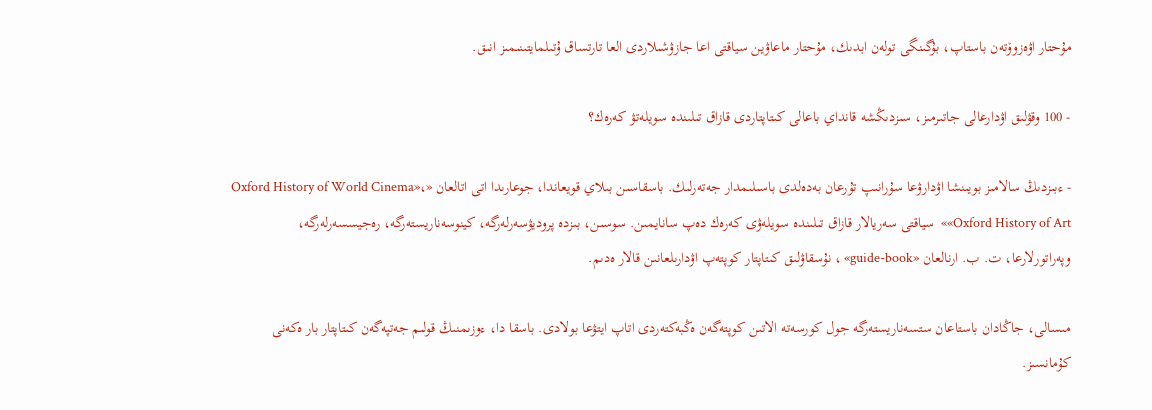مۇحتار اۋەزوۆتەن باستاپ، بۇگىنگى تولەن ابدىك، مۇحتار ماعاۋين سياقتى اعا جازۋشىلاردى العا تارتساق ۇتىلمايتىنىمىز انىق.

- 100 وقۋلىق اۋدارعالى جاتىرمىز، سىزدىڭشە قانداي باعالى كىتاپتاردى قازاق تىلىندە سويلەتۋ كەرەك؟

- ءبىزدىڭ سالامىز بويىنشا اۋدارۋعا سۇرانىپ تۇرعان بەدەلدى باسىلىمدار جەتەرلىك. باسقاسىن بىلاي قويعاندا، جوعارىدا اتى اتالعان «Oxford History of World Cinema»، «Oxford History of Art»  سياقتى سەريالار قازاق تىلىندە سويلەۋى كەرەك دەپ سانايمىن. سوسىن، بىزدە پروديۋسەرلەرگە، كينوسەناريستەرگە، رەجيسسەرلەرگە، وپەراتورلارعا، ت. ب. ارنالعان «guide-book» ، نۇسقاۋلىق كىتاپتار كوپتەپ اۋدارىلعانىن قالار ەدىم.

مىسالى، جاڭادان باستاعان ستسەناريستەرگە جول كورسەتە الاتىن كوپتەگەن ەڭبەكتەردى اتاپ ايتۋعا بولادى. باسقا دا، ءوزىمنىڭ قولىم جەتپەگەن كىتاپتار بار ەكەنى كۇمانسىز.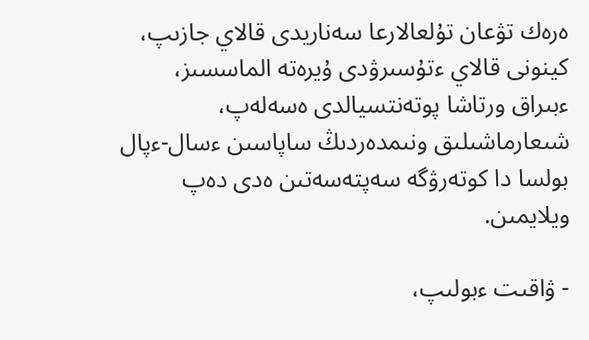ەرەك تۋعان تۇلعالارعا سەناريدى قالاي جازىپ، كينونى قالاي ءتۇسىرۋدى ۇيرەتە الماسسىز، ءبىراق ورتاشا پوتەنتسيالدى ەسەلەپ، شىعارماشىلىق ونىمدەردىڭ ساپاسىن ءسال-ءپال بولسا دا كوتەرۋگە سەپتەسەتىن ەدى دەپ ويلايمىن.

- ۋاقىت ءبولىپ،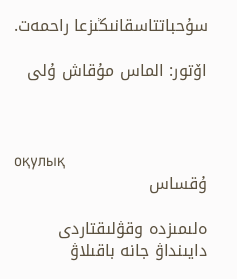سۇحباتتاسقانىڭىزعا راحمەت.

اۆتور: الماس مۇقاش ۇلى



оқулық
ۇقساس

ەلىمىزدە وقۋلىقتاردى دايىنداۋ جانە باقىلاۋ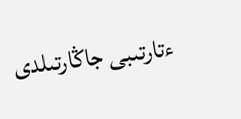ءتارتىبى جاڭارتىلدى